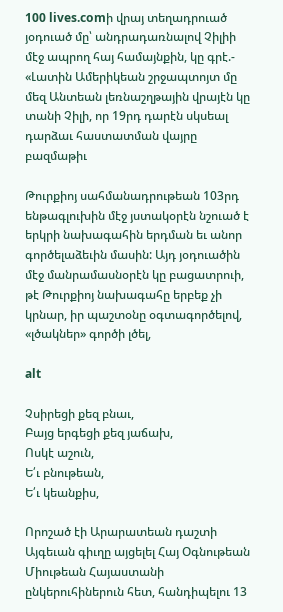100 lives.comի վրայ տեղադրուած յօդուած մը՝ անդրադառնալով Չիլիի մէջ ապրող հայ համայնքին, կը գրէ.-
«Լատին Ամերիկեան շրջապտոյտ մը մեզ Անտեան լեռնաշղթային վրայէն կը տանի Չիլի, որ 19րդ դարէն սկսեալ դարձաւ հաստատման վայրը բազմաթիւ

Թուրքիոյ սահմանադրութեան 103րդ ենթագլուխին մէջ յստակօրէն նշուած է երկրի նախագահին երդման եւ անոր գործելաձեւին մասին: Այդ յօդուածին մէջ մանրամասնօրէն կը բացատրուի, թէ Թուրքիոյ նախագահը երբեք չի կրնար, իր պաշտօնը օգտագործելով, «լծակներ» գործի լծել,

alt

Չսիրեցի քեզ բնաւ,
Բայց երգեցի քեզ յաճախ,
Ոսկէ աշուն,
Ե՛ւ բնութեան,
Ե՛ւ կեանքիս,

Որոշած էի Արարատեան դաշտի Այգեւան գիւղը այցելել Հայ Օգնութեան Միութեան Հայաստանի ընկերուհիներուն հետ, հանդիպելու 13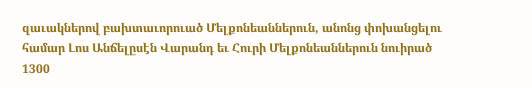զաւակներով բախտաւորուած Մելքոնեաններուն, անոնց փոխանցելու համար Լոս Անճելըսէն Վարանդ եւ Հուրի Մելքոնեաններուն նուիրած 1300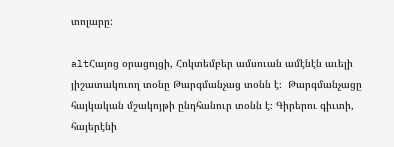տոլարը:

altՀայոց օրացոյցի, Հոկտեմբեր ամսուան ամէնէն աւելի յիշատակուող տօնը Թարգմանչաց տօնն է։  Թարգմանչացը հայկական մշակոյթի ընդհանուր տօնն է։ Գիրերու գիւտի, հայերէնի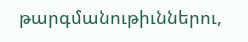թարգմանութիւններու,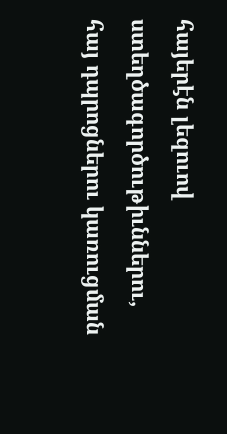հայերէն լեզուով  ստեղծագործութիւններու, հայ դպրոցներու կառուցման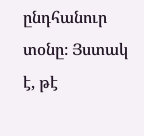ընդհանուր տօնը։ Յստակ է, թէ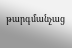թարգմանչաց